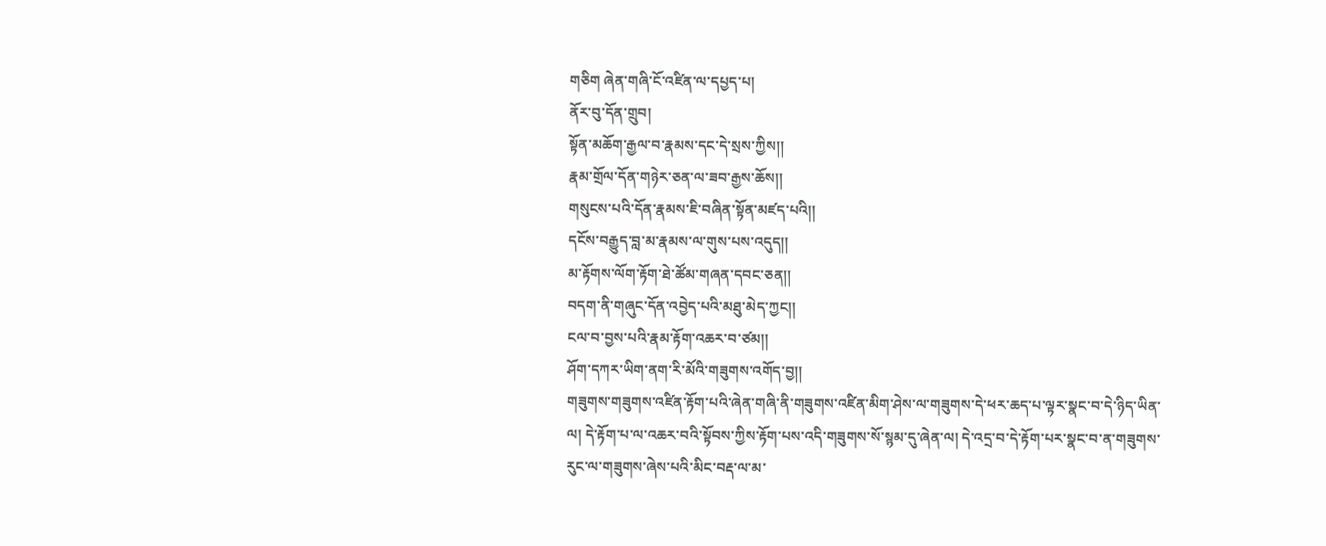གཅིག ཞེན་གཞི་ངོ་འཛིན་ལ་དཔྱད་པ།
ནོར་བུ་དོན་གྲུབ།
སྟོན་མཆོག་རྒྱལ་བ་རྣམས་དང་དེ་སྲས་ཀྱིས།།
རྣམ་གྲོལ་དོན་གཉེར་ཅན་ལ་ཟབ་རྒྱས་ཆོས།།
གསུངས་པའི་དོན་རྣམས་ཇི་བཞིན་སྟོན་མཛད་པའི།།
དངོས་བརྒྱུད་བླ་མ་རྣམས་ལ་གུས་པས་འདུད།།
མ་རྟོགས་ལོག་རྟོག་ཐེ་ཚོམ་གཞན་དབང་ཅན།།
བདག་ནི་གཞུང་དོན་འབྱེད་པའི་མཐུ་མེད་ཀྱང།།
ངལ་བ་བྱས་པའི་རྣམ་རྟོག་འཆར་བ་ཙམ།།
ཤོག་དཀར་ཡིག་ནག་རི་མོའི་གཟུགས་འགོད་བྱ།།
གཟུགས་གཟུགས་འཛིན་རྟོག་པའི་ཞེན་གཞི་ནི་གཟུགས་འཛིན་མིག་ཤེས་ལ་གཟུགས་དེ་ཕར་ཆད་པ་ལྟར་སྣང་བ་དེ་ཉིད་ཡིན་ལ། དེ་རྟོག་པ་ལ་འཆར་བའི་སྟོབས་ཀྱིས་རྟོག་པས་འདི་གཟུགས་སོ་སྙམ་དུ་ཞེན་ལ། དེ་འདྲ་བ་དེ་རྟོག་པར་སྣང་བ་ན་གཟུགས་རུང་ལ་གཟུགས་ཞེས་པའི་མིང་བརྡ་ལ་མ་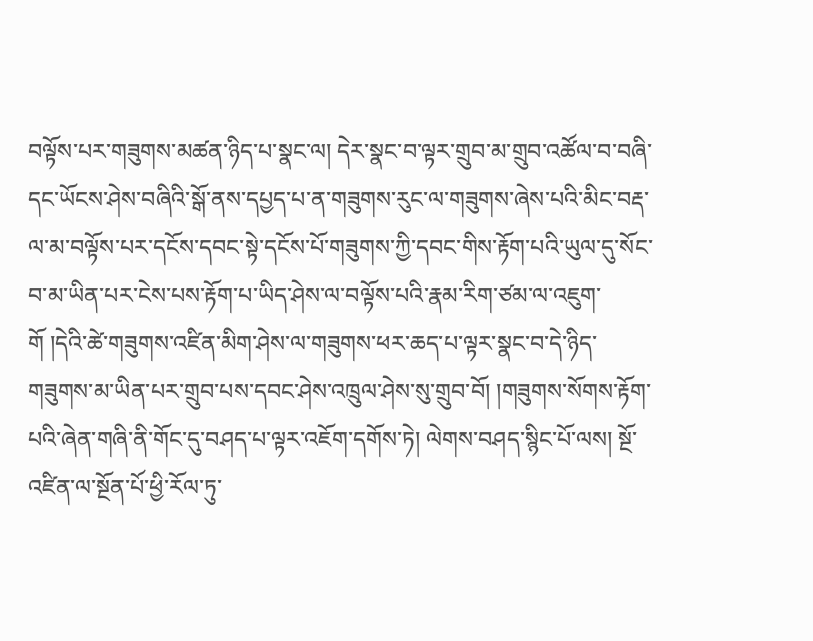བལྟོས་པར་གཟུགས་མཚན་ཉིད་པ་སྣང་ལ། དེར་སྣང་བ་ལྟར་གྲུབ་མ་གྲུབ་འཚོལ་བ་བཞི་དང་ཡོངས་ཤེས་བཞིའི་སྒོ་ནས་དཔྱད་པ་ན་གཟུགས་རུང་ལ་གཟུགས་ཞེས་པའི་མིང་བརྡ་ལ་མ་བལྟོས་པར་དངོས་དབང་སྟེ་དངོས་པོ་གཟུགས་ཀྱི་དབང་གིས་རྟོག་པའི་ཡུལ་དུ་སོང་བ་མ་ཡིན་པར་ངེས་པས་རྟོག་པ་ཡིད་ཤེས་ལ་བལྟོས་པའི་རྣམ་རིག་ཙམ་ལ་འཇུག་གོ །དེའི་ཚེ་གཟུགས་འཛིན་མིག་ཤེས་ལ་གཟུགས་ཕར་ཆད་པ་ལྟར་སྣང་བ་དེ་ཉིད་གཟུགས་མ་ཡིན་པར་གྲུབ་པས་དབང་ཤེས་འཁྲུལ་ཤེས་སུ་གྲུབ་བོ། །གཟུགས་སོགས་རྟོག་པའི་ཞེན་གཞི་ནི་གོང་དུ་བཤད་པ་ལྟར་འཇོག་དགོས་ཏེ། ལེགས་བཤད་སྙིང་པོ་ལས། སྔོ་འཛིན་ལ་སྔོན་པོ་ཕྱི་རོལ་ཏུ་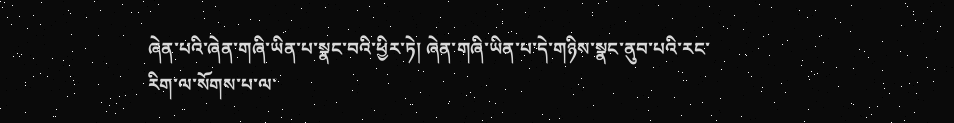ཞེན་པའི་ཞེན་གཞི་ཡིན་པ་སྣང་བའི་ཕྱིར་ཏེ། ཞེན་གཞི་ཡིན་པ་དེ་གཉིས་སྣང་ནུབ་པའི་རང་རིག་ལ་སོགས་པ་ལ་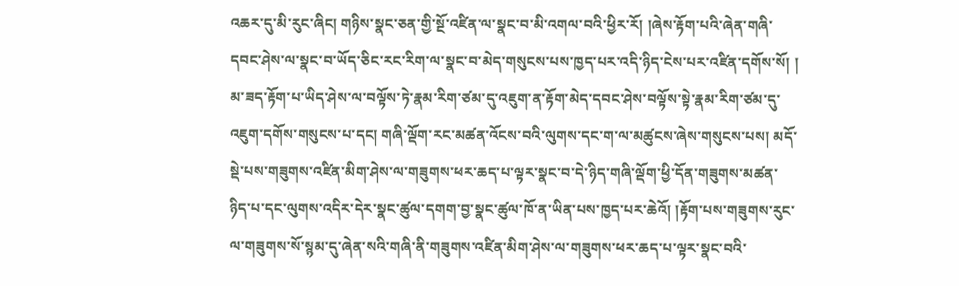འཆར་དུ་མི་རུང་ཞིང། གཉིས་སྣང་ཅན་གྱི་སྔོ་འཛིན་ལ་སྣང་བ་མི་འགལ་བའི་ཕྱིར་རོ། །ཞེས་རྟོག་པའི་ཞེན་གཞི་དབང་ཤེས་ལ་སྣང་བ་ཡོད་ཅིང་རང་རིག་ལ་སྣང་བ་མེད་གསུངས་པས་ཁྱད་པར་འདི་ཉིད་ངེས་པར་འཛིན་དགོས་སོ། །
མ་ཟད་རྟོག་པ་ཡིད་ཤེས་ལ་བལྟོས་ཏེ་རྣམ་རིག་ཙམ་དུ་འཇུག་ན་རྟོག་མེད་དབང་ཤེས་བལྟོས་སྟེ་རྣམ་རིག་ཙམ་དུ་འཇུག་དགོས་གསུངས་པ་དང། གཞི་ལྡོག་རང་མཚན་འོངས་བའི་ལུགས་དང་ག་ལ་མཚུངས་ཞེས་གསུངས་པས། མདོ་སྡེ་པས་གཟུགས་འཛིན་མིག་ཤེས་ལ་གཟུགས་ཕར་ཆད་པ་ལྟར་སྣང་བ་དེ་ཉིད་གཞི་ལྡོག་ཕྱི་དོན་གཟུགས་མཚན་ཉིད་པ་དང་ལུགས་འདིར་དེར་སྣང་ཚུལ་དགག་བྱ་སྣང་ཚུལ་ཁོ་ན་ཡིན་པས་ཁྱད་པར་ཆེའོ། །རྟོག་པས་གཟུགས་རུང་ལ་གཟུགས་སོ་སྙམ་དུ་ཞེན་སའི་གཞི་ནི་གཟུགས་འཛིན་མིག་ཤེས་ལ་གཟུགས་ཕར་ཆད་པ་ལྟར་སྣང་བའི་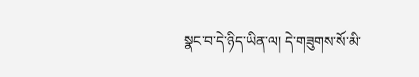སྣང་བ་དེ་ཉིད་ཡིན་ལ། དེ་གཟུགས་སོ་མི་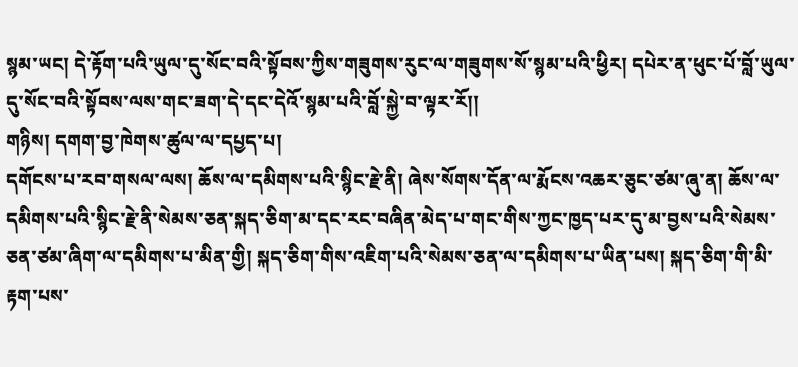སྙམ་ཡང། དེ་རྟོག་པའི་ཡུལ་དུ་སོང་བའི་སྟོབས་ཀྱིས་གཟུགས་རུང་ལ་གཟུགས་སོ་སྙམ་པའི་ཕྱིར། དཔེར་ན་ཕུང་པོ་བློ་ཡུལ་དུ་སོང་བའི་སྟོབས་ལས་གང་ཟག་དེ་དང་དེའོ་སྙམ་པའི་བློ་སྐྱེ་བ་ལྟར་རོ།།
གཉིས། དགག་བྱ་ཁེགས་ཚུལ་ལ་དཔྱད་པ།
དགོངས་པ་རབ་གསལ་ལས། ཆོས་ལ་དམིགས་པའི་སྙིང་རྗེ་ནི། ཞེས་སོགས་དོན་ལ་རྨོངས་འཆར་ཅུང་ཙམ་ཞུ་ན། ཆོས་ལ་དམིགས་པའི་སྙིང་རྗེ་ནི་སེམས་ཅན་སྐད་ཅིག་མ་དང་རང་བཞིན་མེད་པ་གང་གིས་ཀྱང་ཁྱད་པར་དུ་མ་བྱས་པའི་སེམས་ཅན་ཙམ་ཞིག་ལ་དམིགས་པ་མིན་གྱི། སྐད་ཅིག་གིས་འཇིག་པའི་སེམས་ཅན་ལ་དམིགས་པ་ཡིན་པས། སྐད་ཅིག་གི་མི་རྟག་པས་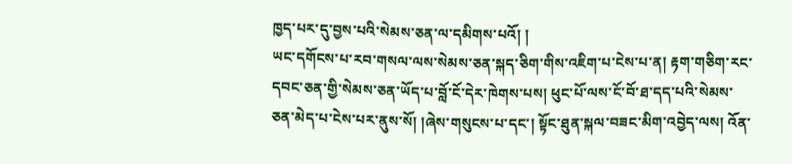ཁྱད་པར་དུ་བྱས་པའི་སེམས་ཅན་ལ་དམིགས་པའོ། །
ཡང་དགོངས་པ་རབ་གསལ་ལས་སེམས་ཅན་སྐད་ཅིག་གིས་འཇིག་པ་ངེས་པ་ན། རྟག་གཅིག་རང་དབང་ཅན་གྱི་སེམས་ཅན་ཡོད་པ་བློ་ངོ་དེར་ཁེགས་པས། ཕུང་པོ་ལས་ངོ་བོ་ཐ་དད་པའི་སེམས་ཅན་མེད་པ་ངེས་པར་ནུས་སོ། །ཞེས་གསུངས་པ་དང་། སྟོང་ཐུན་སྐལ་བཟང་མིག་འབྱེད་ལས། འོན་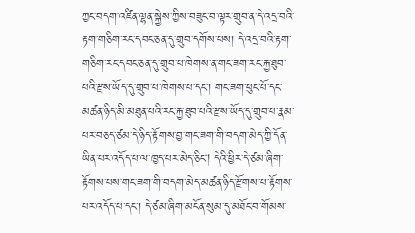ཀྱང་བདག་འཛིན་ལྷན་སྐྱེས་ཀྱིས་བཟུང་བ་ལྟར་གྲུབ་ན་དེ་འདྲ་བའི་རྟག་གཅིག་རང་དབང་ཅན་དུ་གྲུབ་དགོས་པས། དེ་འདྲ་བའི་རྟག་གཅིག་རང་དབང་ཅན་དུ་གྲུབ་པ་ཁེགས་ན་གང་ཟག་རང་རྐྱ་ཐུབ་པའི་རྫས་ཡོད་དུ་གྲུབ་པ་ཁེགས་པ་དང་། གང་ཟག་ཕུང་པོ་དང་མཚན་ཉིད་མི་མཐུན་པའི་རང་རྐྱ་ཐུབ་པའི་རྫས་ཡོད་དུ་གྲུབ་པ་རྣམ་པར་བཅད་ཙམ་དེ་ཉིད་རྟོགས་བྱ་གང་ཟག་གི་བདག་མེད་ཀྱི་དོན་ཡིན་པར་འདོད་པ་ལ་ཁྱད་པར་མེད་ཅིང། དེའི་ཕྱིར་དེ་ཙམ་ཞིག་རྟོགས་པས་གང་ཟག་གི་བདག་མེད་མཚན་ཉིད་རྫོགས་པ་རྟོགས་པར་འདོད་པ་དང་། དེ་ཙམ་ཞིག་མངོན་སུམ་དུ་མཐོང་བ་གོམས་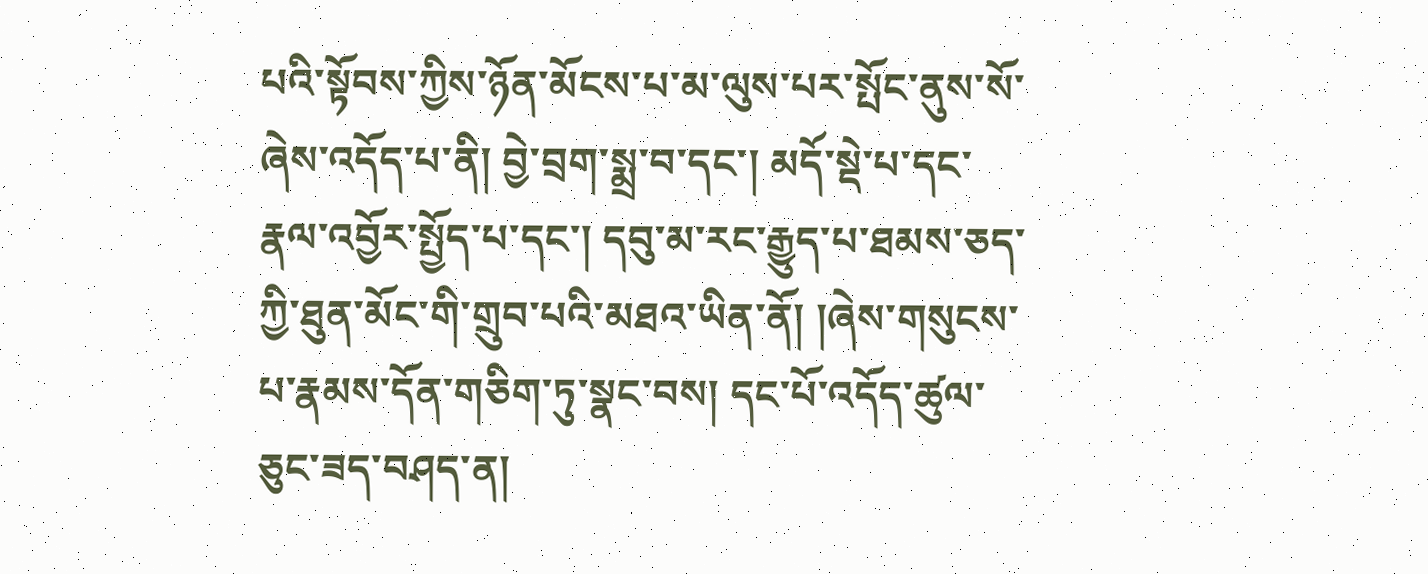པའི་སྟོབས་ཀྱིས་ཉོན་མོངས་པ་མ་ལུས་པར་སྤོང་ནུས་སོ་ཞེས་འདོད་པ་ནི། བྱེ་བྲག་སྨྲ་བ་དང་། མདོ་སྡེ་པ་དང་རྣལ་འབྱོར་སྤྱོད་པ་དང་། དབུ་མ་རང་རྒྱུད་པ་ཐམས་ཅད་ཀྱི་ཐུན་མོང་གི་གྲུབ་པའི་མཐའ་ཡིན་ནོ། །ཞེས་གསུངས་པ་རྣམས་དོན་གཅིག་ཏུ་སྣང་བས། དང་པོ་འདོད་ཚུལ་ཅུང་ཟད་བཤད་ན།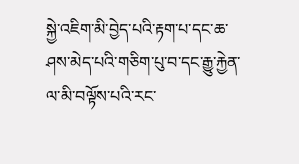སྐྱེ་འཇིག་མི་བྱེད་པའི་རྟག་པ་དང་ཆ་ཤས་མེད་པའི་གཅིག་པུ་བ་དང་རྒྱུ་རྐྱེན་ལ་མི་བལྟོས་པའི་རང་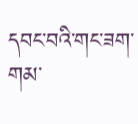དབང་བའི་གང་ཟག་གམ་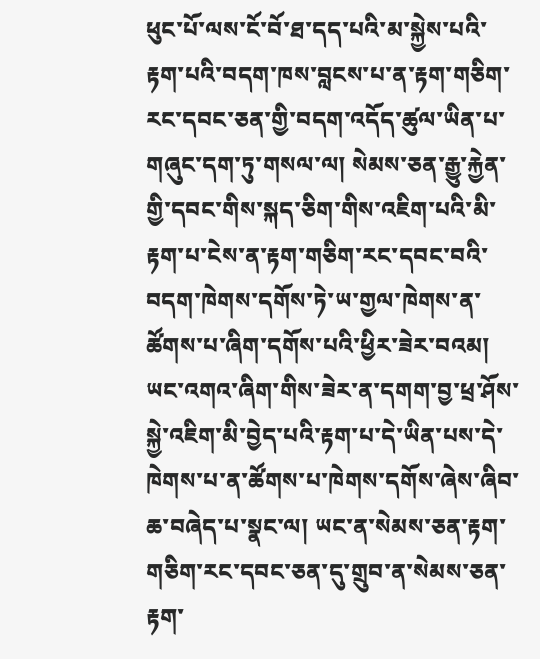ཕུང་པོ་ལས་ངོ་བོ་ཐ་དད་པའི་མ་སྐྱེས་པའི་རྟག་པའི་བདག་ཁས་བླངས་པ་ན་རྟག་གཅིག་རང་དབང་ཅན་གྱི་བདག་འདོད་ཚུལ་ཡིན་པ་གཞུང་དག་ཏུ་གསལ་ལ། སེམས་ཅན་རྒྱུ་རྐྱེན་གྱི་དབང་གིས་སྐད་ཅིག་གིས་འཇིག་པའི་མི་རྟག་པ་ངེས་ན་རྟག་གཅིག་རང་དབང་བའི་བདག་ཁེགས་དགོས་ཏེ་ཡ་གྱལ་ཁེགས་ན་ཚོགས་པ་ཞིག་དགོས་པའི་ཕྱིར་ཟེར་བའམ། ཡང་འགའ་ཞིག་གིས་ཟེར་ན་དགག་བྱ་ཕྲ་ཤོས་སྐྱེ་འཇིག་མི་བྱེད་པའི་རྟག་པ་དེ་ཡིན་པས་དེ་ཁེགས་པ་ན་ཚོགས་པ་ཁེགས་དགོས་ཞེས་ཞིབ་ཆ་བཞེད་པ་སྣང་ལ། ཡང་ན་སེམས་ཅན་རྟག་གཅིག་རང་དབང་ཅན་དུ་གྲུབ་ན་སེམས་ཅན་རྟག་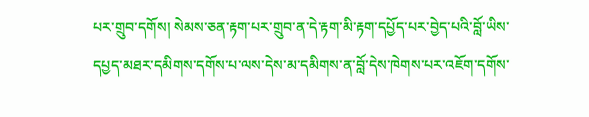པར་གྲུབ་དགོས། སེམས་ཅན་རྟག་པར་གྲུབ་ན་དེ་རྟག་མི་རྟག་དཔྱོད་པར་བྱེད་པའི་བློ་ཡིས་དཔྱད་མཐར་དམིགས་དགོས་པ་ལས་དེས་མ་དམིགས་ན་བློ་དེས་ཁེགས་པར་འཇོག་དགོས་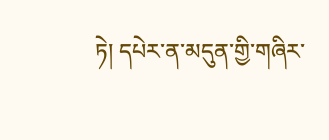ཏེ། དཔེར་ན་མདུན་གྱི་གཞིར་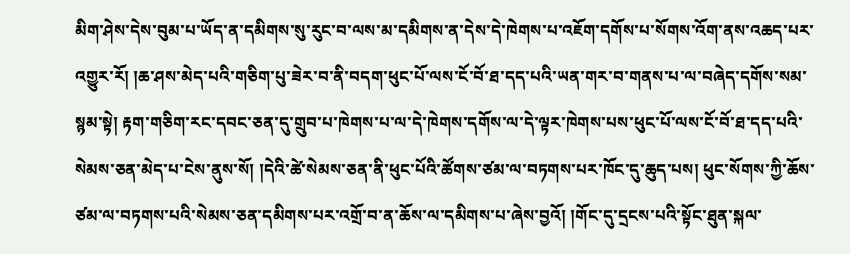མིག་ཤེས་དེས་བུམ་པ་ཡོད་ན་དམིགས་སུ་རུང་བ་ལས་མ་དམིགས་ན་དེས་དེ་ཁེགས་པ་འཇོག་དགོས་པ་སོགས་འོག་ནས་འཆད་པར་འགྱུར་རོ། །ཆ་ཤས་མེད་པའི་གཅིག་པུ་ཟེར་བ་ནི་བདག་ཕུང་པོ་ལས་ངོ་བོ་ཐ་དད་པའི་ཡན་གར་བ་གནས་པ་ལ་བཞེད་དགོས་སམ་སྙམ་སྟེ། རྟག་གཅིག་རང་དབང་ཅན་དུ་གྲུབ་པ་ཁེགས་པ་ལ་དེ་ཁེགས་དགོས་ལ་དེ་ལྟར་ཁེགས་པས་ཕུང་པོ་ལས་ངོ་བོ་ཐ་དད་པའི་སེམས་ཅན་མེད་པ་ངེས་ནུས་སོ། །དེའི་ཚེ་སེམས་ཅན་ནི་ཕུང་པོའི་ཚོགས་ཙམ་ལ་བཏགས་པར་ཁོང་དུ་ཆུད་པས། ཕུང་སོགས་ཀྱི་ཆོས་ཙམ་ལ་བཏགས་པའི་སེམས་ཅན་དམིགས་པར་འགྲོ་བ་ན་ཆོས་ལ་དམིགས་པ་ཞེས་བྱའོ། །གོང་དུ་དྲངས་པའི་སྟོང་ཐུན་སྐལ་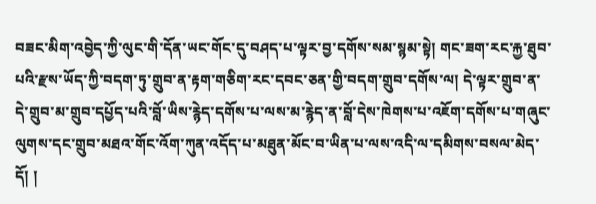བཟང་མིག་འབྱེད་ཀྱི་ལུང་གི་དོན་ཡང་གོང་དུ་བཤད་པ་ལྟར་བྱ་དགོས་སམ་སྙམ་སྟེ། གང་ཟག་རང་རྐྱ་ཐུབ་པའི་རྫས་ཡོད་ཀྱི་བདག་ཏུ་གྲུབ་ན་རྟག་གཅིག་རང་དབང་ཅན་གྱི་བདག་གྲུབ་དགོས་ལ། དེ་ལྟར་གྲུབ་ན་དེ་གྲུབ་མ་གྲུབ་དཔྱོད་པའི་བློ་ཡིས་རྙེད་དགོས་པ་ལས་མ་རྙེད་ན་བློ་དེས་ཁེགས་པ་འཇོག་དགོས་པ་གཞུང་ལུགས་དང་གྲུབ་མཐའ་གོང་འོག་ཀུན་འདོད་པ་མཐུན་མོང་བ་ཡིན་པ་ལས་འདི་ལ་དམིགས་བསལ་མེད་དོ། །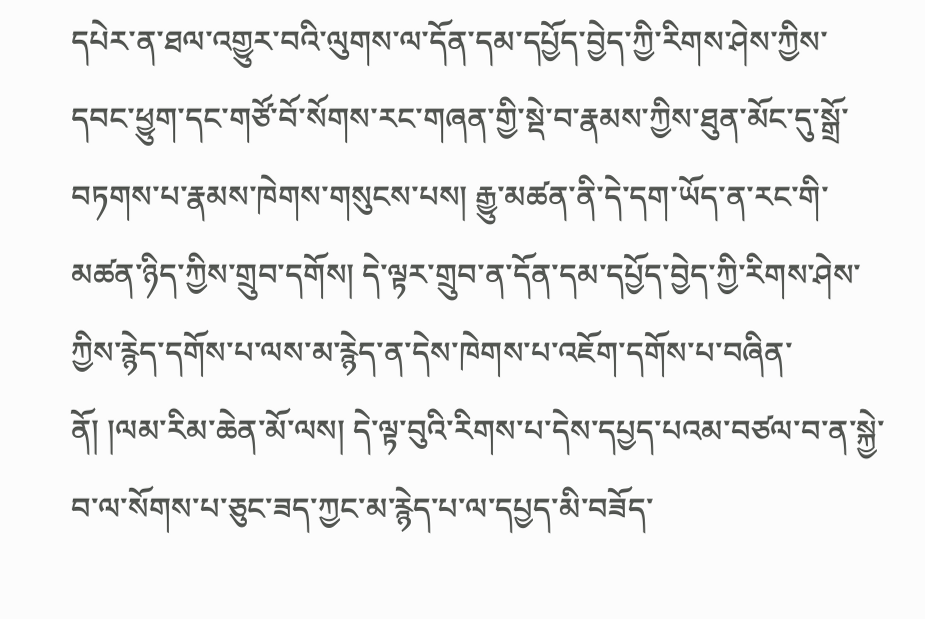དཔེར་ན་ཐལ་འགྱུར་བའི་ལུགས་ལ་དོན་དམ་དཔྱོད་བྱེད་ཀྱི་རིགས་ཤེས་ཀྱིས་དབང་ཕྱུག་དང་གཙོ་བོ་སོགས་རང་གཞན་གྱི་སྡེ་བ་རྣམས་ཀྱིས་ཐུན་མོང་དུ་སྒྲོ་བཏགས་པ་རྣམས་ཁེགས་གསུངས་པས། རྒྱུ་མཚན་ནི་དེ་དག་ཡོད་ན་རང་གི་མཚན་ཉིད་ཀྱིས་གྲུབ་དགོས། དེ་ལྟར་གྲུབ་ན་དོན་དམ་དཔྱོད་བྱེད་ཀྱི་རིགས་ཤེས་ཀྱིས་རྙེད་དགོས་པ་ལས་མ་རྙེད་ན་དེས་ཁེགས་པ་འཇོག་དགོས་པ་བཞིན་ནོ། །ལམ་རིམ་ཆེན་མོ་ལས། དེ་ལྟ་བུའི་རིགས་པ་དེས་དཔྱད་པའམ་བཙལ་བ་ན་སྐྱེ་བ་ལ་སོགས་པ་ཅུང་ཟད་ཀྱང་མ་རྙེད་པ་ལ་དཔྱད་མི་བཟོད་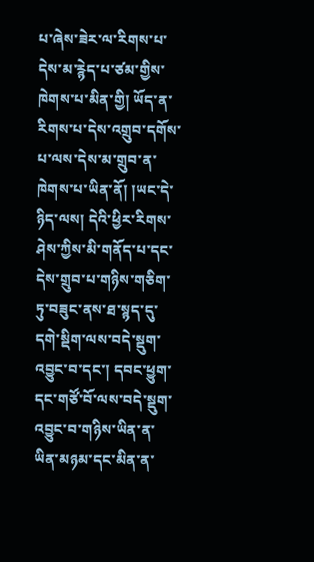པ་ཞེས་ཟེར་ལ་རིགས་པ་དེས་མ་རྙེད་པ་ཙམ་གྱིས་ཁེགས་པ་མིན་གྱི། ཡོད་ན་རིགས་པ་དེས་འགྲུབ་དགོས་པ་ལས་དེས་མ་གྲུབ་ན་ཁེགས་པ་ཡིན་ནོ། །ཡང་དེ་ཉིད་ལས། དེའི་ཕྱིར་རིགས་ཤེས་ཀྱིས་མི་གནོད་པ་དང་དེས་གྲུབ་པ་གཉིས་གཅིག་ཏུ་བཟུང་ནས་ཐ་སྙད་དུ་དགེ་སྡིག་ལས་བདེ་སྡུག་འབྱུང་བ་དང་། དབང་ཕྱུག་དང་གཙོ་བོ་ལས་བདེ་སྡུག་འབྱུང་བ་གཉིས་ཡིན་ན་ཡིན་མཉམ་དང་མིན་ན་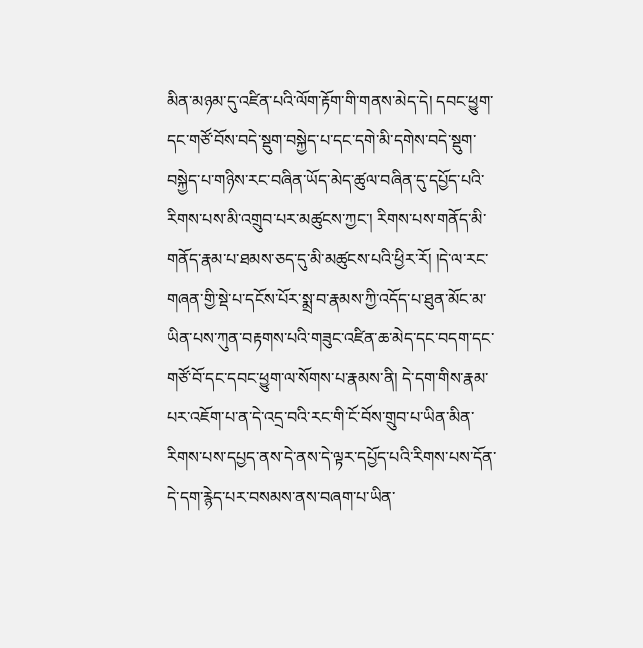མིན་མཉམ་དུ་འཛིན་པའི་ལོག་རྟོག་གི་གནས་མེད་དེ། དབང་ཕྱུག་དང་གཙོ་བོས་བདེ་སྡུག་བསྐྱེད་པ་དང་དགེ་མི་དགེས་བདེ་སྡུག་བསྐྱེད་པ་གཉིས་རང་བཞིན་ཡོད་མེད་ཚུལ་བཞིན་དུ་དཔྱོད་པའི་རིགས་པས་མི་འགྲུབ་པར་མཚུངས་ཀྱང་། རིགས་པས་གནོད་མི་གནོད་རྣམ་པ་ཐམས་ཅད་དུ་མི་མཚུངས་པའི་ཕྱིར་རོ། །དེ་ལ་རང་གཞན་གྱི་སྡེ་པ་དངོས་པོར་སྨྲ་བ་རྣམས་ཀྱི་འདོད་པ་ཐུན་མོང་མ་ཡིན་པས་ཀུན་བརྟགས་པའི་གཟུང་འཛིན་ཆ་མེད་དང་བདག་དང་གཙོ་བོ་དང་དབང་ཕྱུག་ལ་སོགས་པ་རྣམས་ནི། དེ་དག་གིས་རྣམ་པར་འཇོག་པ་ན་དེ་འདྲ་བའི་རང་གི་ངོ་བོས་གྲུབ་པ་ཡིན་མིན་རིགས་པས་དཔྱད་ནས་དེ་ནས་དེ་ལྟར་དཔྱོད་པའི་རིགས་པས་དོན་དེ་དག་རྙེད་པར་བསམས་ནས་བཞག་པ་ཡིན་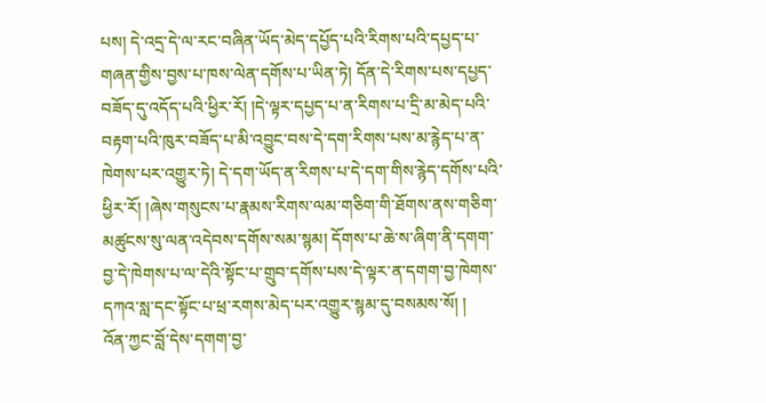པས། དེ་འདྲ་དེ་ལ་རང་བཞིན་ཡོད་མེད་དཔྱོད་པའི་རིགས་པའི་དཔྱད་པ་གཞན་གྱིས་བྱས་པ་ཁས་ལེན་དགོས་པ་ཡིན་ཏེ། དོན་དེ་རིགས་པས་དཔྱད་བཟོད་དུ་འདོད་པའི་ཕྱིར་རོ། །དེ་ལྟར་དཔྱད་པ་ན་རིགས་པ་དྲི་མ་མེད་པའི་བརྟག་པའི་ཁུར་བཟོད་པ་མི་འབྱུང་བས་དེ་དག་རིགས་པས་མ་རྙེད་པ་ན་ཁེགས་པར་འགྱུར་ཏེ། དེ་དག་ཡོད་ན་རིགས་པ་དེ་དག་གིས་རྙེད་དགོས་པའི་ཕྱིར་རོ། །ཞེས་གསུངས་པ་རྣམས་རིགས་ལམ་གཅིག་གི་ཐོགས་ནས་གཅིག་མཚུངས་སུ་ལན་འདེབས་དགོས་སམ་སྙམ། དོགས་པ་ཆེ་ས་ཞིག་ནི་དགག་བྱ་དེ་ཁེགས་པ་ལ་དེའི་སྟོང་པ་གྲུབ་དགོས་པས་དེ་ལྟར་ན་དགག་བྱ་ཁེགས་དཀའ་སླ་དང་སྟོང་པ་ཕྲ་རགས་མེད་པར་འགྱུར་སྙམ་དུ་བསམས་སོ། །
འོན་ཀྱང་བློ་དེས་དགག་བྱ་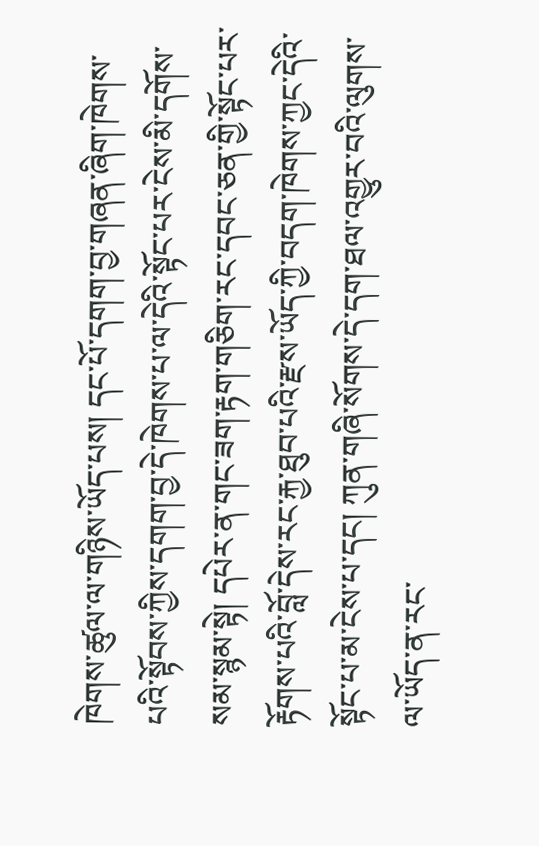ཁེགས་ཚུལ་ལ་གཉིས་ཡོད་པས། དང་པོ་དགག་བྱ་གཞན་ཞིག་ཁེགས་པའི་སྟོབས་ཀྱིས་དགག་བྱ་དེ་ཁེགས་པ་ལ་དེའི་སྟོང་པར་ངེས་མི་དགོས་སམ་སྙམ་སྟེ། དཔེར་ན་གང་ཟག་རྟག་གཅིག་རང་དབང་ཅན་གྱི་སྟོང་པར་རྟོགས་པའི་བློ་དེས་རང་རྐྱ་ཐུབ་པའི་རྫས་ཡོད་ཀྱི་བདག་ཁེགས་ཀྱང་དེའི་སྟོང་པ་མ་ངེས་པ་དང། ཀུན་གཞི་སོགས་དེ་དག་ཐལ་འགྱུར་བའི་ལུགས་ལ་ཡོད་ན་རང་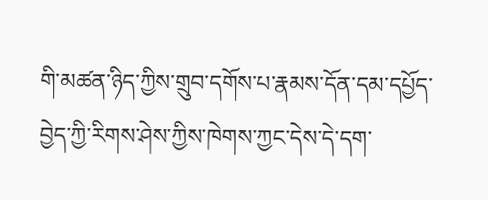གི་མཚན་ཉིད་ཀྱིས་གྲུབ་དགོས་པ་རྣམས་དོན་དམ་དཔྱོད་བྱེད་ཀྱི་རིགས་ཤེས་ཀྱིས་ཁེགས་ཀྱང་དེས་དེ་དག་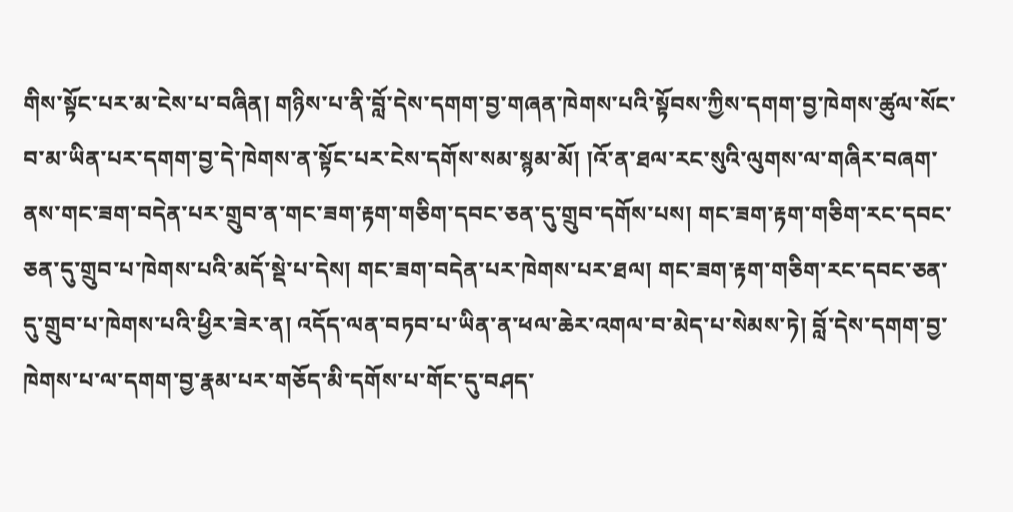གིས་སྟོང་པར་མ་ངེས་པ་བཞིན། གཉིས་པ་ནི་བློ་དེས་དགག་བྱ་གཞན་ཁེགས་པའི་སྟོབས་ཀྱིས་དགག་བྱ་ཁེགས་ཚུལ་སོང་བ་མ་ཡིན་པར་དགག་བྱ་དེ་ཁེགས་ན་སྟོང་པར་ངེས་དགོས་སམ་སྙམ་མོ། །འོ་ན་ཐལ་རང་སུའི་ལུགས་ལ་གཞིར་བཞག་ནས་གང་ཟག་བདེན་པར་གྲུབ་ན་གང་ཟག་རྟག་གཅིག་དབང་ཅན་དུ་གྲུབ་དགོས་པས། གང་ཟག་རྟག་གཅིག་རང་དབང་ཅན་དུ་གྲུབ་པ་ཁེགས་པའི་མདོ་སྡེ་པ་དེས། གང་ཟག་བདེན་པར་ཁེགས་པར་ཐལ། གང་ཟག་རྟག་གཅིག་རང་དབང་ཅན་དུ་གྲུབ་པ་ཁེགས་པའི་ཕྱིར་ཟེར་ན། འདོད་ལན་བཏབ་པ་ཡིན་ན་ཕལ་ཆེར་འགལ་བ་མེད་པ་སེམས་ཏེ། བློ་དེས་དགག་བྱ་ཁེགས་པ་ལ་དགག་བྱ་རྣམ་པར་གཅོད་མི་དགོས་པ་གོང་དུ་བཤད་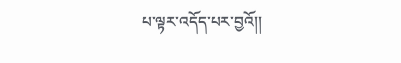པ་ལྟར་འདོད་པར་བྱའོ།།